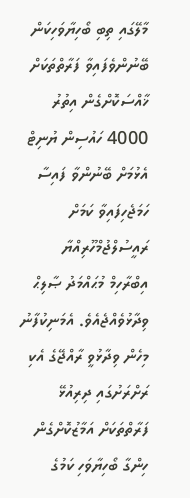މާލޭގައި ތިބި ބޯހިޔާވަހިކަން ބޭނުންވެފައިވާ ފަރާތްތަކަށް ޚާއްސަކޮށްގެން އިތުރު 4000 ހައުސިން ޔުނިޓް އެޅުމަށް ބޭނުންވާ ފައިސާ ހަމަޖެހިފައިވާ ކަމަށް ރައީސުލްޖުމްހޫރިއްޔާ އިބްރާހިމް މުޙައްމަދު ޞާލިޙް ވިދާޅުވެއްޖެއެވެ. އެމަނިކުފާނު މިހެން ވިދާޅުވީ ރާއްޖޭގެ އެކި ރަށްރަށުގައި ދިރިއުޅޭ ފަރާތްތަކަށް އަމާޒުކޮށްގެން ހިންގާ ބޯހިޔާވަހި ކަމުގެ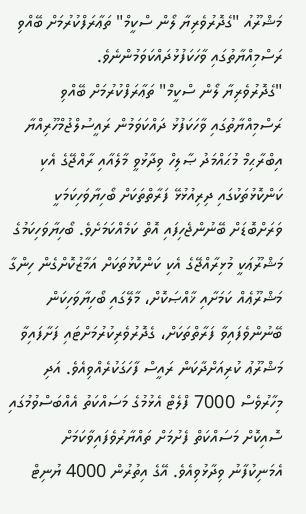މަޝްރޫއު "ގެދޮރުވެރިޔާ ލޯން ސްކީމް" ތަޢާރަފްކުރުމަށް ބޭއްވި ރަސްމިއްޔާތުގައި ވާހަކަފުޅުދައްކަވަމުންނެވެ.
"ގެދޮރުވެރިޔާ ލޯން ސްކީމް" ތަޢާރަފްކުރުމަށް ބޭއްވި ރަސްމިއްޔާތުގައި ވާހަކަފުޅު ދައްކަވަމުން ރައީސުލްޖުމްހޫރިއްޔާ އިބްރާޙިމް މުޙައްމަދު ޞާލިހް ވިދާޅުވީ މާލެއާއި ރާއްޖޭގެ އެކި ކަންކޮޅުތަކުގައި ދިރިއުޅުޅޭ ފަރާތްތަކަށް ބޯހިޔާވަހިކަމަކީ ވަރަށްބޮޑަށް ބޭނުންޖެހިފައި އޮތް ކަމެއްކަމަށެވެ. ބޯހިޔާވަހިކަމުގެ މަޝްރޫޢަކީ މުޅިރާއްޖޭގެ އެކި ކަންކޮޅުތަކަށް އަމާޒުކޮށްގެން ހިންގާ މަޝްރޫޢެއް ކަމަށާއި ޚާއްޞަކޮށް، މާލޭގައި ބޯހިޔާވަހިކަން ބޭނުންވެފައިވާ ފަރާތްތަކަށް، ގެދޮރުވެރިކުރުމަށްޓައި ފަށާފައިވާ މަޝްރޫޢު ކުރިއަށްދާކަން ރައީސް ފާހަގަކުރެއްވިއެވެ. އަދި މިހާރުވެސް 7000 ފްލެޓް އެޅުމުގެ މަސައްކަތު އެއްބަސްވުމުގައި ސޮއިކޮށް މަސައްކަތް ފެށުމަށް ތައްޔާރުވެފައިވާކަމަށް އެމަނިކުފާނު ވިދާޅުވިއެވެ. އޭގެ އިތުރުން 4000 ޔުނިޓް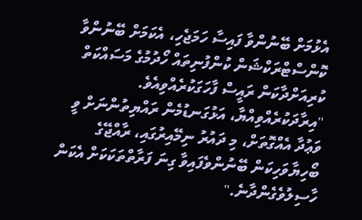އެޅުމަށް ބޭނުންވާ ފައިސާ ހަމަޖެހި، އެކަމަށް ބޭނުންވާ ކޮންސްޓްރަކްޝަން ކުންފުނިތައް ހޯދުމުގެ މަސައްކަތް ކުރިއަށްދާކަން ރައީސް ފާހަގަކުރެއްވިއެވެ.
"އިރާދަކުރެއްވިއްޔާ، އަޅުގަނޑުމެން ރައްޔިތުންނަށް ވީ ވަޢުދާ އެއްގޮތަށް، މި ދައުރު ނިމޭއިރުގައި، ރާއްޖޭގެ ބޯހިޔާވަހިކަން ބޭނުންވެފައިވާ ގިނަ ފަރާތްތަކަކަށް އެކަން ހާސިލުވެގެންދާނެ."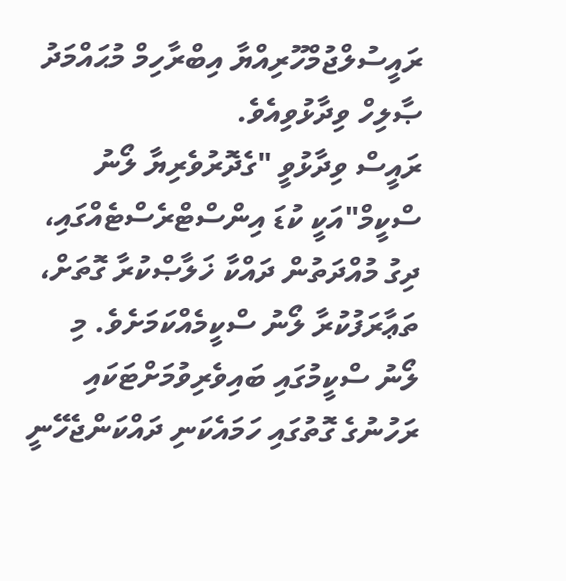ރައީސުލްޖުމްހޫރިއްޔާ އިބްރާހިމް މުޙައްމަދު ޞާލިހް ވިދާޅުވިއެވެ.
ރައީސް ވިދާޅުވީ "ގެދޮރުވެރިޔާ ލޯނު ސްކީމް"އަކީ ކުޑަ އިންސްޓްރެސްޓެއްގައި، ދިގު މުއްދަތުން ދައްކާ ޚަލާޞްކުރާ ގޮތަށް، ތަޢާރަފުކުރާ ލޯނު ސްކީމެއްކަމަށެވެ. މި ލޯނު ސްކީމުގައި ބައިވެރިވުމަށްޓަކައި ރަހުނުގެ ގޮތުގައި ހަމައެކަނި ދައްކަންޖެހޭނީ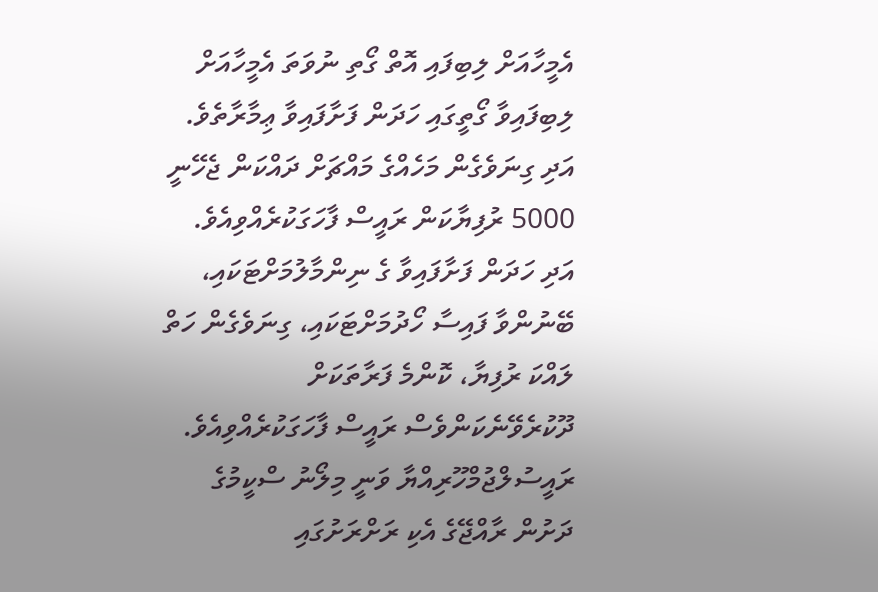އެމީހާއަށް ލިބިފައި އޮތް ގޯތި ނުވަތަ އެމީހާއަށް ލިބިފައިވާ ގޯތީގައި ހަދަން ފަށާފައިވާ ޢިމާރާތެވެ. އަދި ގިނަވެގެން މަހެއްގެ މައްޗަށް ދައްކަން ޖެހޭނީ 5000 ރުފިޔާކަން ރައީސް ފާހަގަކުރެއްވިއެވެ. އަދި ހަދަން ފަށާފައިވާ ގެ ނިންމާލުމަށްޓަކައި، ބޭނުންވާ ފައިސާ ހޯދުމަށްޓަކައި، ގިނަވެގެން ހަތް ލައްކަ ރުފިޔާ، ކޮންމެ ފަރާތަކަށް ދޫކުރެވޭނެކަންވެސް ރައީސް ފާހަގަކުރެއްވިއެވެ.
ރައީސުލްޖުމްހޫރިއްޔާ ވަނީ މިލޯނު ސްކީމުގެ ދަށުން ރާއްޖޭގެ އެކި ރަށްރަށުގައި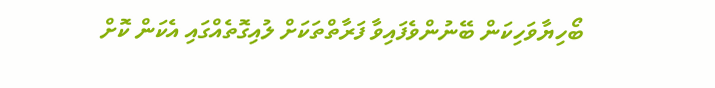ބޯހިޔާވަހިކަން ބޭނުންވެފައިވާ ފަރާތްތަކަށް ލުއިގޮތެއްގައި އެކަން ކޮށް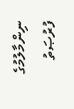ނިންމާލުމުގެ ފުރުޞަތު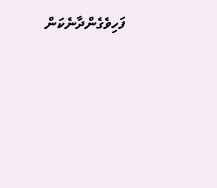ފަހިވެގެންދާނެކަން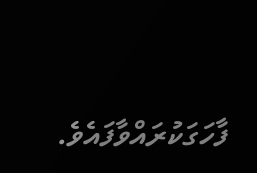ފާހަގަކުރައްވާފައެވެ.